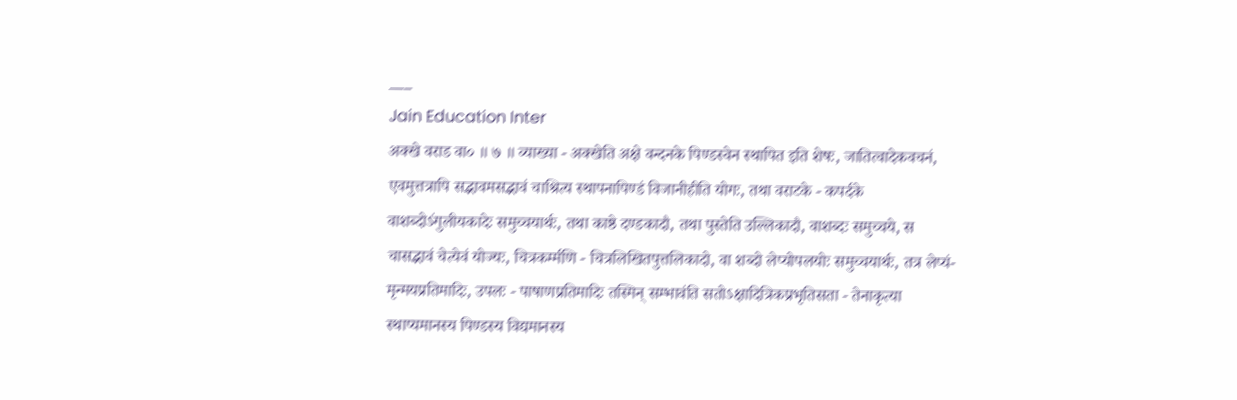___
Jain Education Inter
अक्खे वराड वा० ॥ ७ ॥ व्याख्या - अक्खेति अक्षे वन्दनके पिण्डस्वेन स्थापित इति शेषः, जातित्वादेकवचनं, एवमुत्तत्रापि सद्भावमसद्भावं चाश्रित्य स्थापनापिण्डं विजानीहीति योगः, तथा वराटके - कपर्दके वाशब्दोऽंगुलीयकादेः समुच्चयार्थः, तथा काष्ठे दण्डकादौ, तथा पुस्तेति उल्लिकादौ, वाशब्दः समुच्चये, स चासद्भावं चेत्येवं योज्यः, चित्रकर्म्मणि - चित्रलिखितपुत्तलिकादो, वा शब्दो लेप्योपलयोः समुच्चयार्थः, तत्र लेप्यं-मृन्मयप्रतिमादिः, उपलः - पाषाणप्रतिमादिः तस्मिन् सम्भावंति सतोऽक्षादित्रिकप्रभृतिसता - तेनाकृत्या स्थाप्यमानस्य पिण्डस्य विद्यमानस्य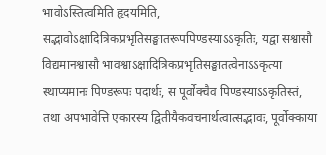भावोऽस्तित्वमिति हृदयमिति, सद्भावोऽक्षादित्रिकप्रभृतिसङ्घातरूपपिण्डस्याऽऽकृतिः, यद्वा सश्वासौ विद्यमानश्वासौ भावश्वाऽक्षादित्रिकप्रभृतिसङ्घातत्वेनाऽऽकृत्या स्थाप्यमानः पिण्डरूपः पदार्थः, स पूर्वोक्चैव पिण्डस्याऽऽकृतिस्तं, तथा अपभावेत्ति एकारस्य द्वितीयैकवचनार्थत्वात्सद्भावः, पूर्वोक्काया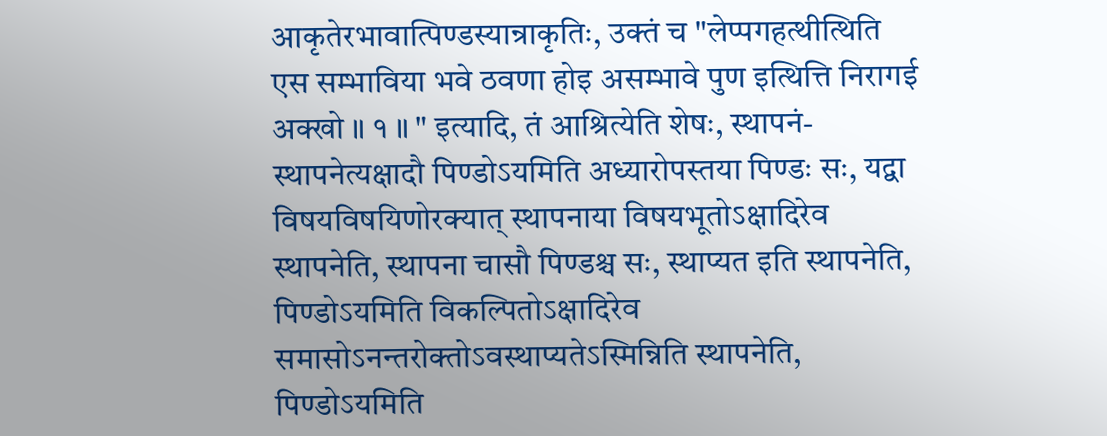आकृतेरभावात्पिण्डस्यान्राकृतिः, उक्तं च "लेप्पगहत्थीत्थिति एस सम्भाविया भवे ठवणा होइ असम्भावे पुण इत्थित्ति निरागई अक्खो ॥ १ ॥ " इत्यादि, तं आश्रित्येति शेषः, स्थापनं- स्थापनेत्यक्षादौ पिण्डोऽयमिति अध्यारोपस्तया पिण्डः सः, यद्वा विषयविषयिणोरक्यात् स्थापनाया विषयभूतोऽक्षादिरेव स्थापनेति, स्थापना चासौ पिण्डश्च सः, स्थाप्यत इति स्थापनेति, पिण्डोऽयमिति विकल्पितोऽक्षादिरेव समासोऽनन्तरोक्तोऽवस्थाप्यतेऽस्मिन्निति स्थापनेति, पिण्डोऽयमिति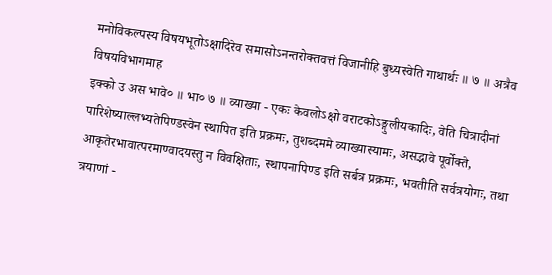मनोविकल्पस्य विषयभूतोऽक्षादिरेव समासोऽनन्तरोक्तवत्तं विजानीहि बुध्यस्वेति गाथार्थः ॥ ७ ॥ अत्रैव विषयविभागमाह
इक्को उ अस भावे० ॥ भा० ७ ॥ व्याख्या - एकः केवलोऽक्षो वराटकोऽङ्गुलीयकादिः, वेति चित्रादीनां पारिशेष्याल्लभ्यतेपिण्डस्वेन स्थापित इति प्रक्रमः, तुशब्दममे व्याख्यास्यामः, असद्भावे पूर्वोक्ते, आकृतेरभावात्परमाण्वादयस्तु न विवक्षिताः, स्थापनापिण्ड इति सर्बत्र प्रक्रमः, भवतीति सर्वत्रयोगः, तथा त्रयाणां -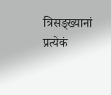त्रिसङ्ख्यानां प्रत्येकं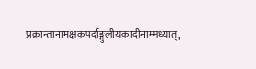प्रक्रान्तानामक्षकपर्दाङ्गुलीयकादीनाम्मध्यात्,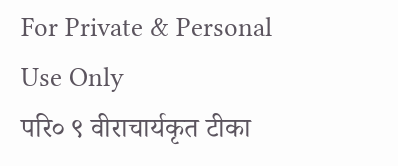For Private & Personal Use Only
परि० ९ वीराचार्यकृत टीका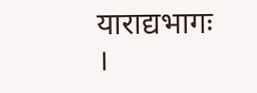याराद्यभागः ।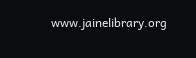www.jainelibrary.org